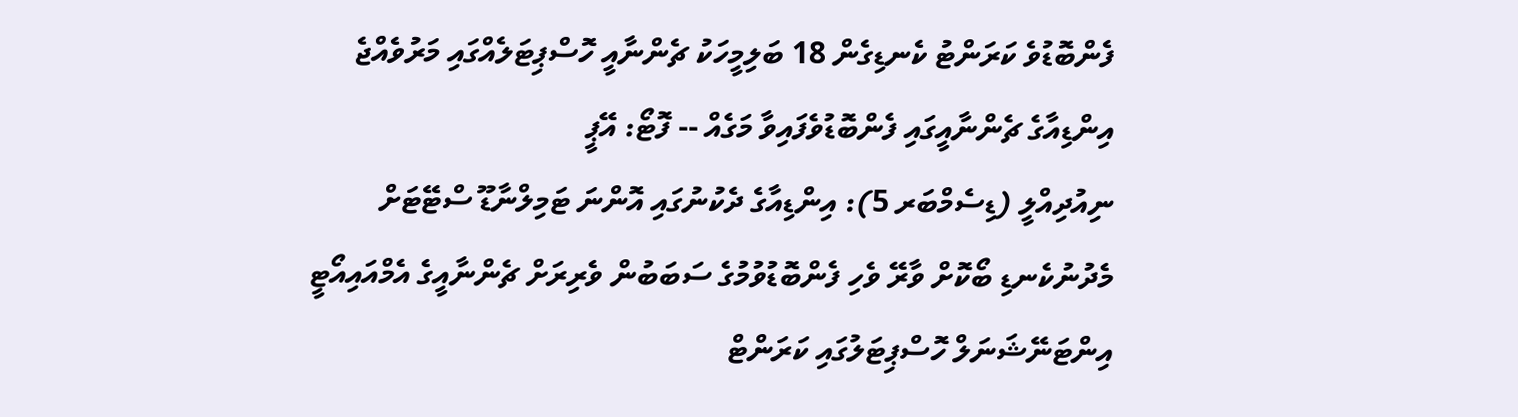ފެންބޮޑުވެ ކަރަންޓު ކެނޑިގެން 18 ބަލިމީހަކު ޗެންނާއީ ހޮސްޕިޓަލެއްގައި މަރުވެއްޖެ
އިންޑިއާގެ ޗެންނާއީގައި ފެންބޮޑުވެފައިވާ މަގެއް -- ފޮޓޯ: އޭޕީ
ނިއުދިއްލީ (ޑިސެމްބަރ 5): އިންޑިއާގެ ދެކުނުގައި އޮންނަ ޓަމިލްނާޑޫ ސްޓޭޓަށް މެދުނުކެނޑި ބޯކޮށް ވާރޭ ވެހި ފެންބޮޑުވުމުގެ ސަބަބުން ވެރިރަށް ޗެންނާއީގެ އެމްއައިއޯޓީ އިންޓަނޭޝަނަލް ހޮސްޕިޓަލުގައި ކަރަންޓް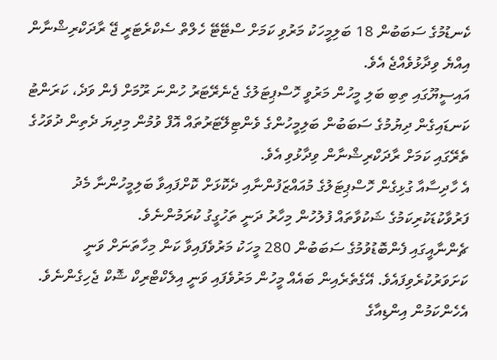ކެނޑުމުގެ ސަބަބުން 18 ބަލިމީހަކު މަރުވި ކަމަށް ސްޓޭޓޭ ހެލްތް ސެކްރެޓަރީ ޖޭ ރާދަކްރިޝްނާން އިއްޔެ ވިދާޅުވެއްޖެ އެވެ.
އައިސީޔޫގައި ތިބި ބަލި މީހުން މަރުވީ ހޮސްޕިޓަލުގެ ޖެނެރޭޓަރު ހުންނަ ރޫމަށް ފެން ވަދެ، ކަރަންޓު ކަނޑައިގެން ދިޔުމުގެ ސަބަބުން ބަލިމީހުންގެ ވެންޓިލޭޓަރުތައް އޮފް ވުމުން މިދިޔަ ދެތިން ދުވަހުގެ ތެރޭގައި ކަމަށް ރާދަކްރިޝްނާން ވިދާޅުވި އެވެ.
އެ ހާދިސާއާ ގުޅިގެން ހޮސްޕިޓަލުގެ މުއައްޒަފުންނާއި ދެކޮޅަށް ކޮށްފައިވާ ބަލިމީހުންނާ މެދު ފަރުވާކުޑަކުރިކަމުގެ ޝަކުވާތައް ފުލުހުން މިހާރު ދަނީ ތަހުގީގު ކުރަމުންނެވެ.
ޗެންނާއީގައި ފެންބޮޑުވުމުގެ ސަބަބުން 280 މީހަކު މަރުވެފައިވާ ކަން މިހާތަނަށް ވަނީ ކަށަވަރުކުރެވިފައެވެ. އޭގެތެރެއިން ބައެއް މީހުން މަރުވެފައި ވަނީ އިލެކްޓްރިކް ޝޮކް ޖެހިގެންނެވެ. އެހެންކަމުން އިންޑިއާގެ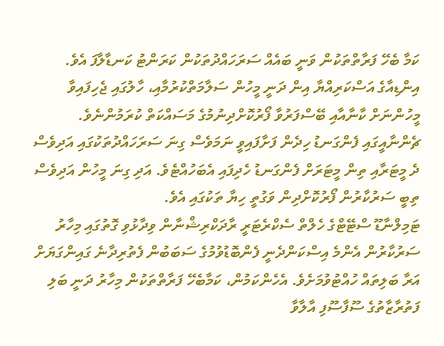ކަމާ ބެހޭ ފަރާތްތަކުން ވަނީ ބައެއް ސަރަހައްދުތަކުން ކަރަންޓު ކަނޑާލާފަ އެވެ.
އިންޑިއާގެ އަސްކަރިއްޔާ އިން ދަނީ މީހުން ސަލާމަތްކުރުމާއި، ހާލުގައި ޖެހިފައިވާ މީހުންނަށް ކާނާއާއި ބޭސްފަރުވާ ފޯރުކޮށްދިނުމުގެ މަސައްކަތް ކުރަމުންނެވެ.
ޗެންނާއީގައި ފެންގަނޑު ހިދެން ފަށާފައިވީ ނަމަވެސް ގިނަ ސަރަހައްދުތަކުގައި އަދިވެސް ދެ މީޓަރާއި ތިން މީޓަރަށް ފެންގަނޑު ހެދިފައި އެބަހުއްޓެވެ. އަދި ގިނަ މީހުން އަދިވެސް ތިބީ ސަރުކާރުން ފޯރުކޮށްދިން ވަގުތީ ހިޔާ ތަކުގައި އެވެ.
ޓަމިލްނާޑޫ ސްޓޭޓްގެ ހެލްތް ސެކްރެޓަރީ ރާދަކްރިޝްނާން ވިދާޅުވި ގޮތުގައި މިހާރު ސަރުކާރުން އެންމެ އިސްކަންދެނީ ފެންބޮޑުވުމުގެ ސަބަބުން ފެތުރިދާނެ ގައިންގަޔަށް އަރާ ބަލިތައް ހުއްޓުވުމަށެވެ. އެހެންކަމުން، ކަމާބެހޭ ފަރާތްތަކުން މިހާރު ދަނީ ބަލި ފަތުރާޒާތުގެ ސޫފާސޫފި އާލާވާ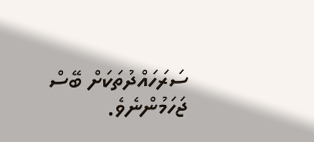ސަރަހައްދުތަކަށް ބޭސް ޖަހަމުންނެވެ.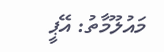މައުލޫމާތު: އޭޕީ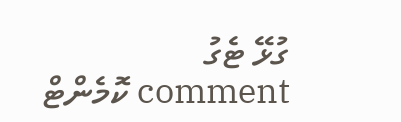ގުޅޭ ޓެގު
comment ކޮމެންޓް